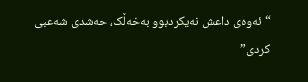“ئەوەی داعش نەیکردبوو بەخەڵک، حەشدی شەعبی کردی”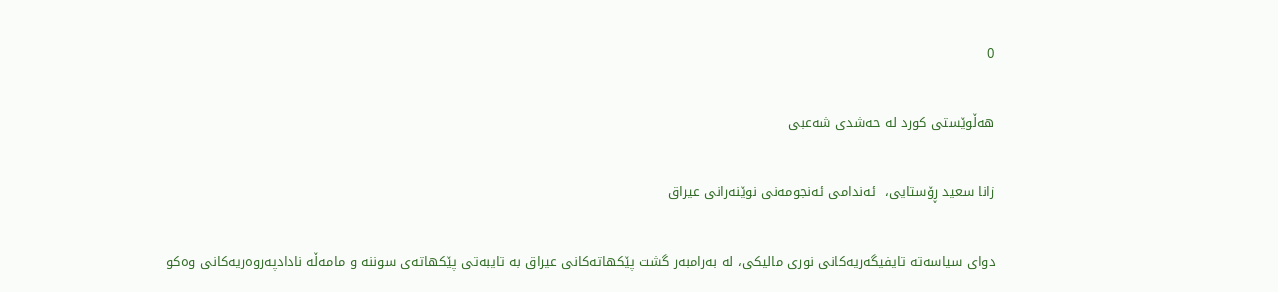0

هه‌ڵوێستی كورد له‌ حه‌شدی شه‌عبی

زانا سعید ڕۆستایی،  ئه‌ندامی ئه‌نجومه‌نی نوێنه‌رانی عیراق

دوای سیاسه‌ته‌ تایفیگه‌ریه‌كانی نوری مالیكی، له‌ به‌رامبه‌ر گشت پێكهاته‌كانی عیراق به‌ تایبه‌تی پێكهاته‌ی سوننه‌ و مامه‌ڵه‌ نادادپه‌روه‌ریه‌كانی وه‌كو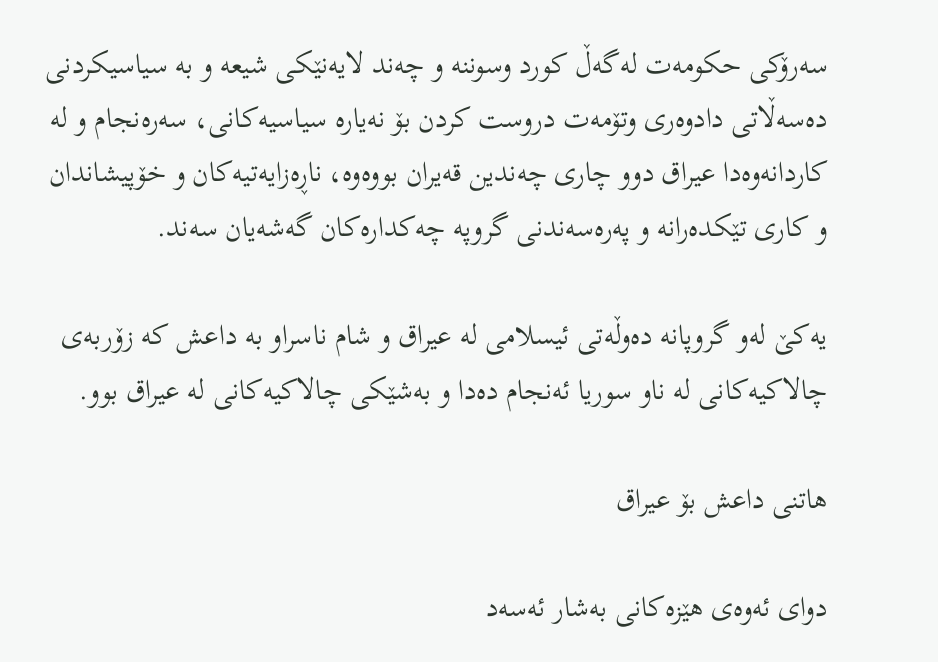سه‌رۆكی حكومه‌ت له‌گه‌ڵ كورد وسوننه‌ و چه‌ند لایه‌نێكی شیعه‌ و به‌ سیاسیكردنی ده‌سه‌ڵاتی دادوه‌ری وتۆمه‌ت دروست كردن بۆ نه‌یاره‌ سیاسیه‌كانی، سه‌ره‌نجام و له‌ كاردانه‌وه‌دا عیراق دوو چاری چه‌ندین قه‌یران بووه‌وه‌، ناڕه‌زایه‌تیه‌كان و خۆپیشاندان و كاری تێكده‌رانه‌ و په‌ره‌سه‌ندنی گروپه‌ چه‌كداره‌كان گه‌شه‌یان سه‌ند.

یه‌كێ له‌و گروپانه‌ ده‌وڵه‌تی ئیسلامی له‌ عیراق و شام ناسراو به‌ داعش كه‌ زۆربه‌ی چالاكیه‌كانی له‌ ناو سوریا ئه‌نجام ده‌دا و به‌شێكی چالاكیه‌كانی له‌ عیراق بوو.

هاتنی داعش بۆ عیراق

دوای ئه‌وه‌ی هێزه‌كانی به‌شار ئه‌سه‌د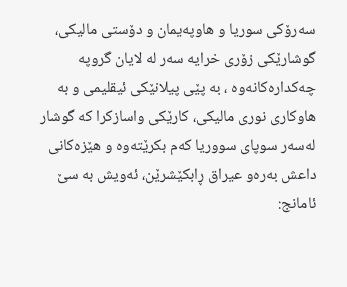سه‌رۆكی سوریا و هاوپه‌یمان و دۆستی مالیكی، گوشارێكی زۆری خرایه‌ سه‌ر له‌ لایان گروپه‌ چه‌كداره‌كانه‌وه‌ ، به‌ پێی پیلانێكی ئیقلیمی و به‌ هاوكاری نوری مالیكی، كارێكی واسازكرا كه‌ گوشار له‌سه‌ر سوپای سووریا كه‌م بكرێته‌وه‌ و هێزه‌كانی داعش به‌ره‌و عیراق ڕابكێشرێن، ئه‌ویش به‌ سێ ئامانج: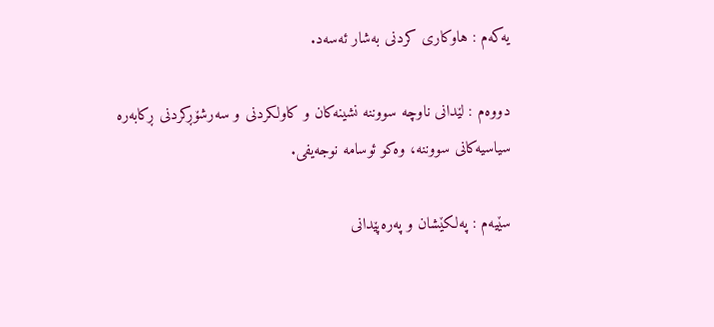یه‌كه‌م : هاوكاری كردنی به‌شار ئه‌سه‌د.

دووه‌م : لێدانی ناوچه‌ سووننه‌ نشینه‌كان و كاولكردنی و سه‌رشۆڕكردنی ڕكابه‌ره‌ سیاسیه‌كانی سووننه‌، وه‌كو ئوسامه‌ نوجه‌یفی.

سێیه‌م : په‌لكێشان و په‌ره‌پێدانی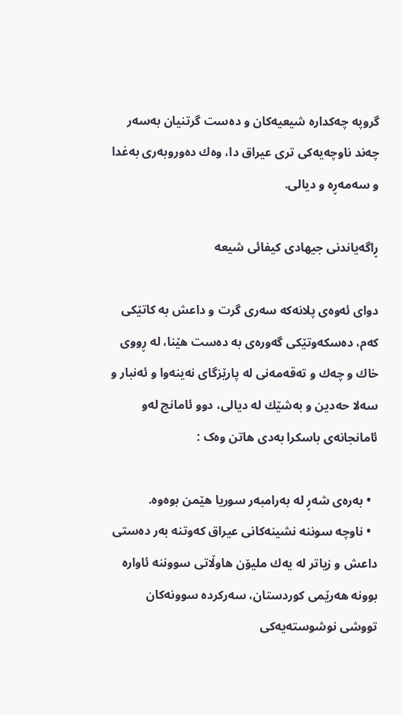گروپه‌ چه‌كداره‌ شیعیه‌كان و ده‌ست گرتنیان به‌سه‌ر چه‌ند ناوچه‌یه‌كی تری عیراق دا، وه‌ك ده‌وروبه‌ری به‌غدا و سه‌مه‌ڕه‌ و دیالی.

ڕاگه‌یاندنی جیهادی كیفائی شیعه‌

دوای ئه‌وه‌ی پلانه‌كه‌ سه‌ری گرت و داعش به‌ كاتێكی كه‌م، ده‌سكه‌وتێكی گه‌وره‌ی به‌ ده‌ست هێنا، له‌ ڕووی خاك و چه‌ك و ته‌قه‌مه‌نی له‌ پارێزگای نه‌ینه‌وا و ئه‌نبار و سه‌لا حه‌دین و به‌شێك له‌ دیالی، دوو ئامانج لەو ئامانجانەی باسکرا بەدی هاتن وەک :

  • به‌ره‌ی شه‌ڕ له‌ به‌رامبه‌ر سوریا هێمن بوه‌وه‌.
  • ناوچه‌ سوننه‌ نشینه‌كانی عیراق كه‌وتنه‌ به‌ر ده‌ستی داعش و زیاتر له‌ یه‌ك ملیۆن هاوڵاتی سووننه‌ ئاواره‌ بوونه‌ هه‌رێمی كوردستان، سه‌ركرده‌ سوونه‌كان تووشی نوشوسته‌یه‌كی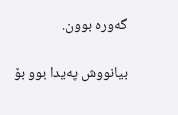گه‌وره‌ بوون‌.

بیانووش په‌یدا بوو بۆ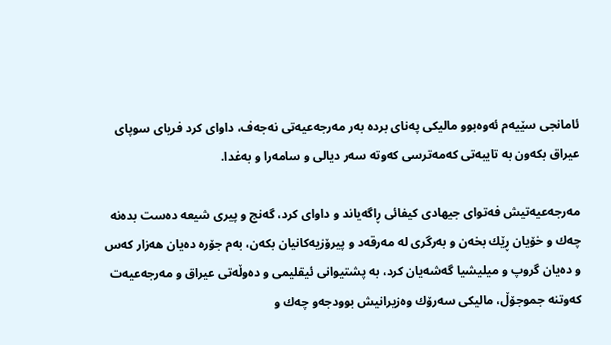ئامانجی سێیه‌م ئه‌وه‌بوو مالیكی په‌نای برده‌ به‌ر مه‌رجه‌عیه‌تی نه‌جه‌ف، داوای كرد فریای سوپای عیراق بكه‌ون به‌ تایبه‌تی كه‌مه‌ترسی كه‌وته‌ سه‌ر دیالی و سامه‌را و به‌غدا.

مه‌رجه‌عیه‌تیش فه‌توای جیهادی كیفائی ڕاگه‌یاند و داوای كرد، گه‌نج و پیری شیعه‌ ده‌ست بده‌نه‌ چه‌ك و خۆیان ڕێك بخه‌ن و به‌رگری له‌ مه‌رقه‌د و پیرۆزیه‌كانیان بكه‌ن، به‌م جۆره‌ ده‌یان هه‌زار كه‌س و ده‌یان گروپ و میلیشیا گه‌شه‌یان كرد، به‌ پشتیوانی ئیقلیمی و ده‌وڵه‌تی عیراق و مه‌رجه‌عیه‌ت كه‌وتنه‌ جموجۆڵ، مالیكی سه‌رۆك وه‌زیرانیش بوودجه‌و چه‌ك و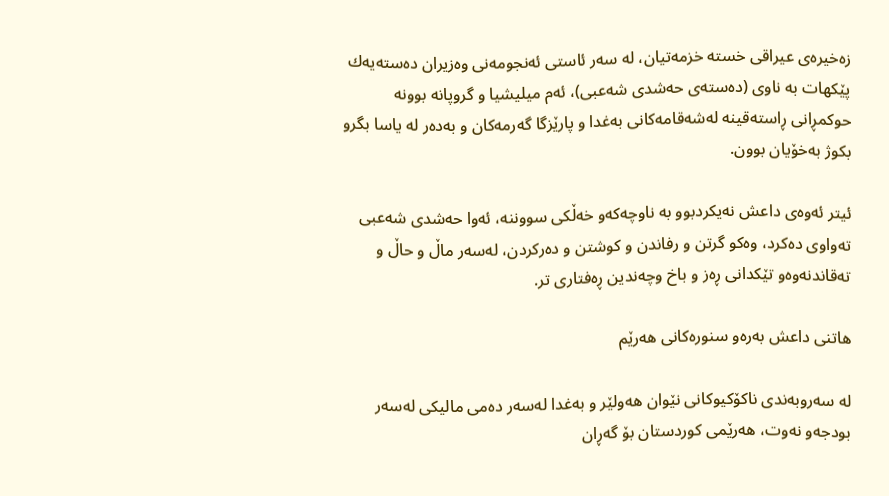زه‌خیره‌ی عیراقی خسته‌ خزمه‌تیان، له‌ سه‌ر ئاستی ئه‌نجومه‌نی وه‌زیران ده‌سته‌یه‌ك پێكهات به‌ ناوی (ده‌سته‌ی حه‌شدی شه‌عبی)، ئه‌م میلیشیا و گروپانه‌ بوونه‌ حوكمڕانی ڕاسته‌قینه‌ له‌شه‌قامه‌كانی به‌غدا و پارێزگا گه‌رمه‌كان و به‌ده‌ر له‌ یاسا بگرو بكوژ به‌خۆیان بوون.

ئیتر ئه‌وه‌ی داعش نه‌یكردبوو به‌ ناوچه‌کەو خه‌ڵكی سووننه،‌ ئه‌وا حه‌شدی شه‌عبی ته‌واوی ده‌كرد، وه‌كو گرتن و رفاندن و كوشتن و ده‌ركردن، له‌سه‌ر ماڵ و حاڵ و ته‌قاندنه‌وه‌و تێكدانی ڕه‌ز و باخ وچه‌ندین ڕه‌فتاری تر.

هاتنی داعش به‌ره‌و سنوره‌كانی هه‌رێم

له‌ سه‌روبه‌ندی ناكۆكیوكانی نێوان هه‌ولێر و به‌غدا له‌سه‌ر ده‌می مالیكی له‌سه‌ر بودجه‌و نه‌وت، هه‌رێمی كوردستان بۆ گه‌ڕان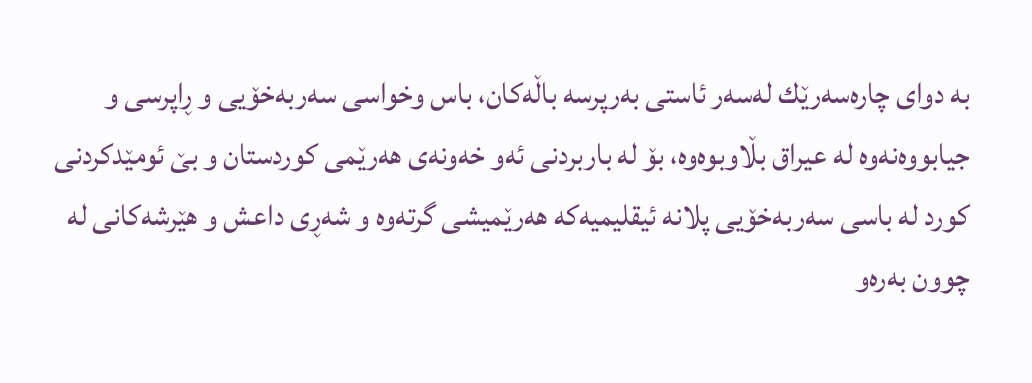به‌ دوای چاره‌سه‌رێك له‌سه‌ر ئاستی به‌رپرسه‌ باڵه‌كان، باس وخواسی سه‌ربه‌خۆیی و ڕاپرسی و جیابووه‌نه‌وه‌ له‌ عیراق بڵاوبوه‌وه‌، بۆ له‌ باربردنی ئه‌و خه‌ونه‌ی هه‌رێمی كوردستان و بێ ئومێدكردنی كورد له‌ باسی سه‌ربه‌خۆیی پلانه‌ ئیقلیمیه‌كه‌ هه‌رێمیشی گرته‌وه‌ و شه‌ڕی داعش و هێرشه‌كانی له‌ چوون به‌ره‌و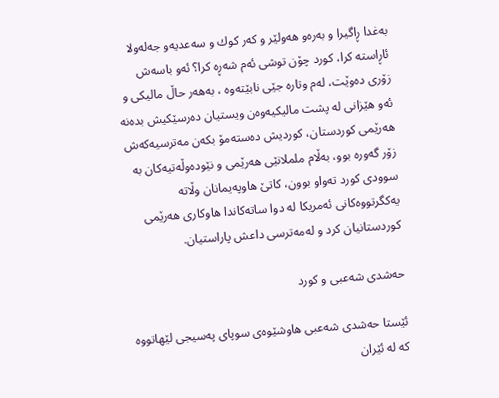به‌غدا ڕاگیرا و به‌ره‌و هه‌ولێر و كه‌ر كوك و سه‌عدیه‌و جه‌له‌ولا ئاڕاسته‌ كرا، كورد چۆن توشی ئه‌م شه‌ڕه‌ كرا؟ ئه‌و باسه‌ش زۆری ده‌وێت، له‌م وتاره‌ جێی نابێته‌وه‌ ، به‌هه‌ر حاڵ مالیكی و ئه‌و هێزانی له‌ پشت مالیكیه‌وه‌ن ویستیان ده‌رسێكیش بده‌نه‌ هه‌رێمی كوردستان، كوردیش ده‌سته‌مۆ بكه‌ن مه‌ترسیه‌كه‌ش زۆر گه‌وره‌ بوو، به‌ڵام ململانێی هه‌رێمی و نێوده‌وڵه‌تیه‌كان به‌ سوودی كورد ته‌واو بوون، كاتێ هاوپه‌یمانان وڵاته‌ یه‌كگرتووه‌كانی ئه‌مریكا له‌ دوا ساته‌كاندا هاوكاری هه‌رێمی كوردستانیان كرد و له‌مه‌ترسی داعش پاراستیان.

حه‌شدی شه‌عبی و كورد

ئێستا حه‌شدی شه‌عبی هاوشێوه‌ی سوپای په‌سیجی لێهاتووه‌ كه‌ له‌ ئێران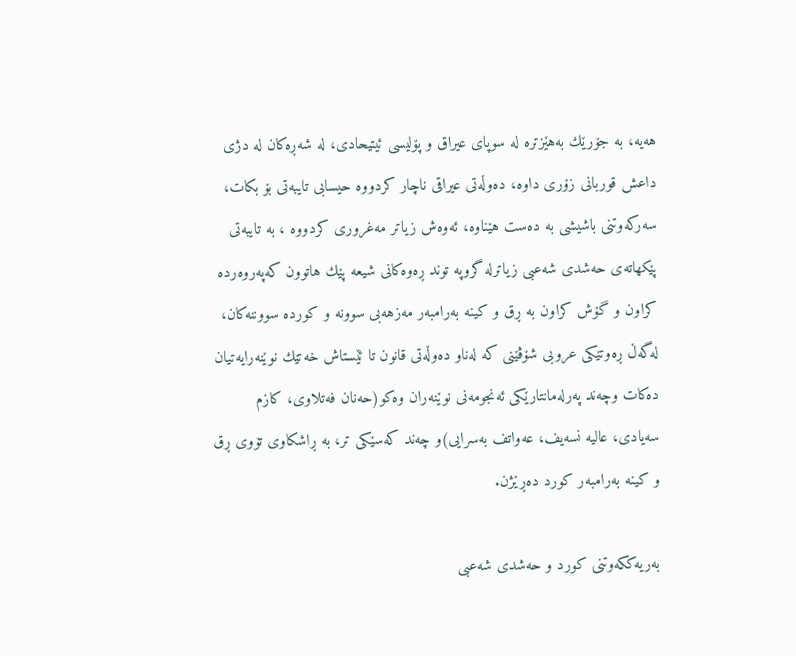هه‌یه‌، به‌ جۆرێك به‌هێزتره‌ له‌ سوپای عیراق و پۆلیسی ئیتیحادی، له‌ شه‌ڕه‌كان له‌ دژی داعش قوربانی زۆری داوه‌، ده‌وڵه‌تی عیراقی ناچار كردووه‌ حیسابی تایبه‌تی بۆ بكات، سه‌ركه‌وتنی باشیشی به‌ ده‌ست هێناوه‌، ئه‌وه‌ش زیاتر مه‌غروری كردووه‌ ، به‌ تایبه‌تی پێكهاته‌ی حه‌شدی شه‌عبی زیاترله‌ گروپه‌ توند ڕه‌وه‌كانی شیعه‌ پێك هاتوون كه‌په‌روه‌رده‌ كراون و گۆش كراون به‌ ڕق و کینه‌ به‌رامبه‌ر مه‌زهه‌بی سوونه‌ و كورده‌ سووننه‌كان، له‌گه‌ڵ ڕه‌وتێكی عروبی شۆڤێنی كه‌ له‌ناو ده‌وڵه‌تی قانون تا ئێستاش خه‌تێك نوێنه‌رایه‌تیان ده‌كات وچه‌ند په‌رله‌مانتارێكی ئه‌نجومه‌نی نوێنه‌ران وه‌كو(حه‌نان فه‌تلاوی، كازم سه‌یادی، عالیه‌ نسه‌یف، عه‌واتف به‌سرایی)و چه‌ند كه‌سێكی تر، به‌ ڕاشكاوی تۆوی ڕق و كینه‌ به‌رامبه‌ر كورد ده‌ڕێژن.

به‌ریه‌ككه‌وتنی كورد و حه‌شدی شه‌عبی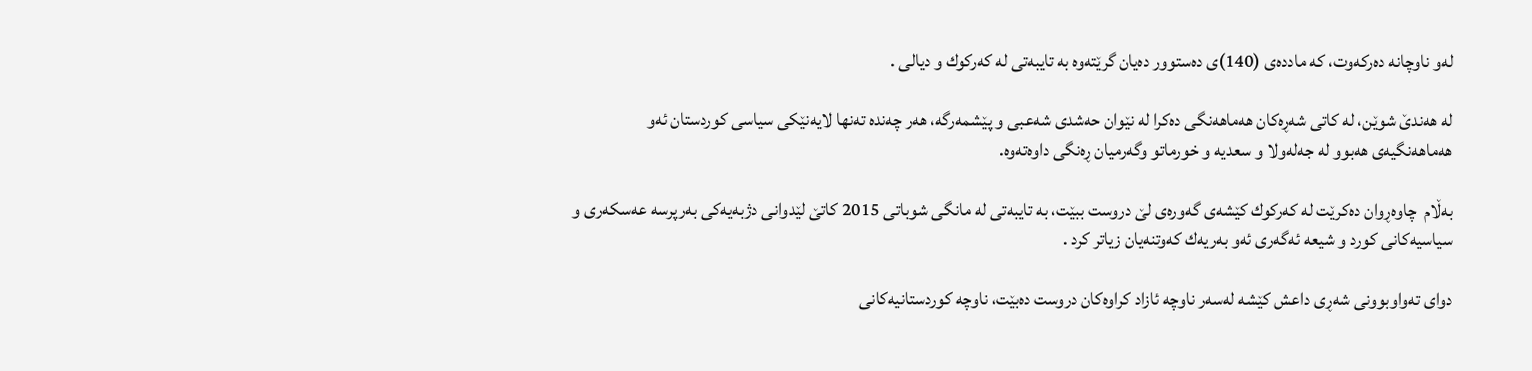له‌و ناوچانه‌ ده‌ركه‌وت، كه‌ مادده‌ی (140)ی ده‌ستوور ده‌یان گرێته‌وه‌ به‌ تایبه‌تی له‌ كه‌ركوك و دیالی .

له‌ هه‌ندێ شوێن، له‌ كاتی شه‌ڕه‌كان هه‌ماهه‌نگی ده‌كرا له‌ نێوان حه‌شدی شه‌عبی و پێشمه‌رگه‌، هه‌ر چه‌نده‌ ته‌نها لایه‌نێكی سیاسی كوردستان ئه‌و هه‌ماهه‌نگیه‌ی هه‌بوو له‌ جه‌له‌ولا و سعدیه‌ و خورماتو وگه‌رمیان ڕه‌نگی داوه‌ته‌وه‌.

به‌ڵام  چاوه‌ڕوان ده‌كرێت له‌ كه‌ركوك كێشه‌ی گه‌وره‌ی لێ دروست ببێت، به‌ تایبه‌تی له‌ مانگی شوباتی 2015 كاتێ‌ لێدوانی دژبه‌یه‌كی به‌رپرسه‌ عه‌سكه‌ری و سیاسیه‌كانی كورد و شیعه‌ ئه‌گه‌ری ئه‌و به‌ریه‌ك كه‌وتنه‌یان زیاتر كرد .

دوای ته‌واوبوونی شه‌ڕی داعش كێشه‌ له‌سه‌ر ناوچه‌ ئازاد كراوه‌كان دروست ده‌بێت، ناوچه‌ كوردستانیه‌كانی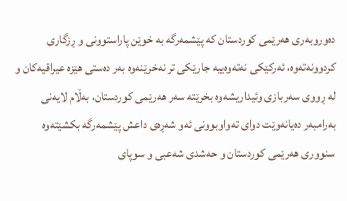ده‌وروبه‌ری هه‌رێمی كوردستان كه‌ پێشمه‌رگه‌ به‌ خوێن پاراستوونی و ڕزگاری كردوونه‌ته‌وه،‌ ئه‌ركێكی نه‌ته‌وه‌ییه‌ جارێكی تر نه‌خرێنه‌وه‌ به‌ر ده‌ستی هێزه‌ عیراقیه‌كان و له‌ ڕووی سه‌ربازی وئیداریشه‌وه‌ بخرێته‌ سه‌ر هه‌رێمی كوردستان، به‌ڵام لایه‌نی به‌رامبه‌ر ده‌یانه‌وێت دوای ته‌واوبوونی ئه‌و شه‌ڕه‌ی داعش پێشمه‌رگه‌ بكشێته‌وه‌ سنووری هه‌رێمی كوردستان و حه‌شدی شه‌عبی و سوپای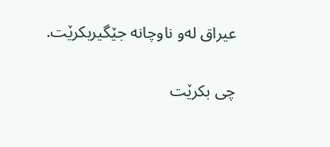عیراق له‌و ناوچانه‌ جێگیربكرێت.

چی بكرێت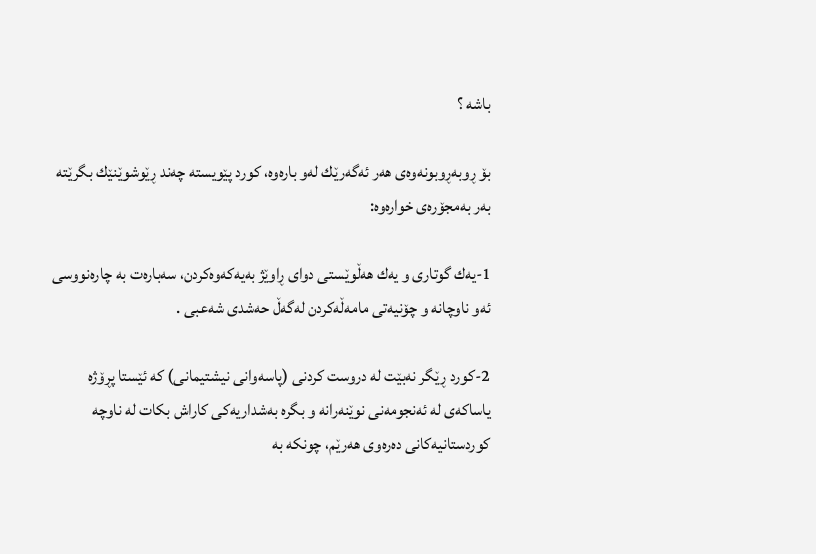باشه‌ ؟

بۆ ڕوبه‌ڕوبونه‌وه‌ی هه‌ر ئه‌گه‌رێك له‌و باره‌وه‌، كورد پێویسته‌ چه‌ند ڕێوشوێنێك بگرێته‌ به‌ر به‌مجۆره‌ی خواره‌وه‌:

1-یه‌ك گوتاری و یه‌ك هه‌ڵوێستی دوای ڕاوێژ به‌یه‌كه‌وه‌كردن، سه‌باره‌ت به‌ چاره‌نووسی ئه‌و ناوچانه‌ و چۆنیه‌تی مامه‌ڵه‌كردن له‌گه‌ڵ حه‌شدی شه‌عبی .

2-كورد ڕێگر نه‌بێت له‌ دروست كردنی (پاسه‌وانی نیشتیمانی) كه‌ ئێستا پڕۆژه‌ یاساكه‌ی له‌ ئه‌نجومه‌نی نوێنه‌رانه‌ و بگره‌ به‌شداریه‌كی كاراش بكات له‌ ناوچه‌ كوردستانیه‌كانی ده‌ره‌وی هه‌رێم، چونكه‌ به‌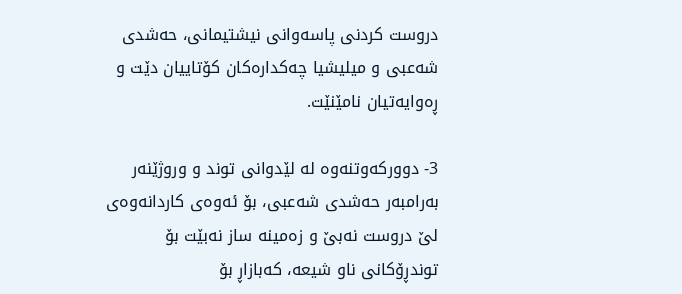دروست كردنی پاسه‌وانی نیشتیمانی، حه‌شدی شه‌عبی و میلیشیا چه‌كداره‌كان كۆتاییان دێت و ڕه‌وایه‌تیان نامێنێت.

3- دووركه‌وتنه‌وه‌ له‌ لێدوانی توند و وروژێنه‌ر به‌رامبه‌ر حه‌شدی شه‌عبی، بۆ ئه‌وه‌ی كاردانه‌وه‌ی لێ دروست نه‌بێ و زه‌مینه‌ ساز نه‌بێت بۆ توندڕۆكانی ناو شیعه‌، كه‌بازاڕ بۆ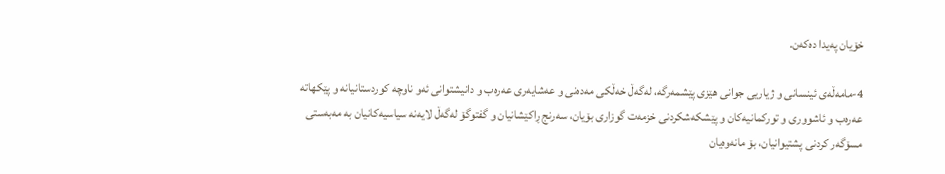خۆیان په‌یدا ده‌كه‌ن.

4-مامه‌ڵه‌ی ئینسانی و ژیاریی جوانی هێزی پێشمه‌رگه،‌ له‌گه‌ڵ خه‌ڵكی مه‌ده‌نی و عه‌شایه‌ری عه‌ره‌ب و دانیشتوانی ئه‌و ناوچه‌ كوردستانیانه‌ و پێكهاته‌ عه‌ره‌ب و ئاشووری و توركمانیه‌كان و پێشكه‌شكردنی خزمه‌ت گوزاری بۆیان، سه‌رنج ڕاكێشانیان و گفتوگۆ له‌گه‌ڵ لایه‌نه‌ سیاسیه‌كانیان به‌ مه‌به‌ستی مسۆگه‌ر كردنی پشتیوانیان، بۆ مانه‌وه‌یان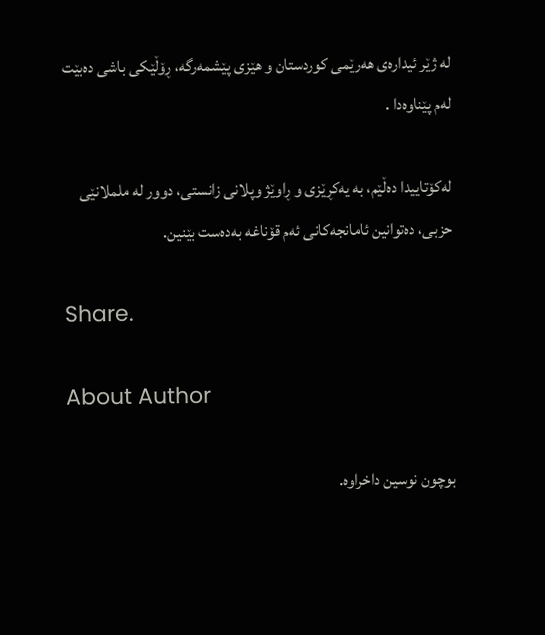له‌ ژێر ئیداره‌ی هه‌رێمی كوردستان و هێزی پێشمه‌رگه‌، ڕۆڵێكی باشی ده‌بێت له‌م پێناوه‌دا .

له‌كۆتاییدا ده‌ڵێم، به‌ یه‌كڕێزی و ڕاوێژ وپلانی زانستی، دوور له‌ ململانێی حزبی، ده‌توانین ئامانجه‌كانی ئه‌م قۆناغه‌ به‌ده‌ست بێنین.

Share.

About Author

بوچون نوسین داخراوە.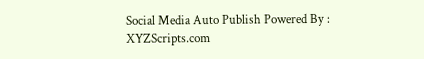Social Media Auto Publish Powered By : XYZScripts.com